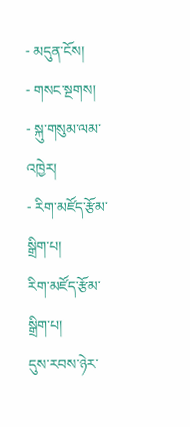- མདུན་ངོས།
- གསང་སྔགས།
- སྐུ་གསུམ་ལམ་འཁྱེར།
- རིག་མཛོད་རྩོམ་སྒྲིག་པ།
རིག་མཛོད་རྩོམ་སྒྲིག་པ།
དུས་རབས་ཉེར་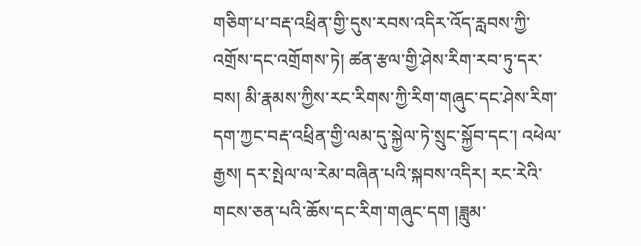གཅིག་པ་བརྡ་འཕྲིན་གྱི་དུས་རབས་འདིར་འོད་རླབས་ཀྱི་འགྲོས་དང་འགྲོགས་ཏེ། ཚན་རྩལ་གྱི་ཤེས་རིག་རབ་ཏུ་དར་བས། མི་རྣམས་ཀྱིས་རང་རིགས་ཀྱི་རིག་གཞུང་དང་ཤེས་རིག་དག་ཀྱང་བརྡ་འཕྲིན་གྱི་ལམ་དུ་སྐྱེལ་ཏེ་སྲུང་སྐྱོབ་དང་། འཕེལ་རྒྱས། དར་སྤེལ་ལ་རེམ་བཞིན་པའི་སྐབས་འདིར། རང་རེའི་གངས་ཅན་པའི་ཆོས་དང་རིག་གཞུང་དག །ཟླུམ་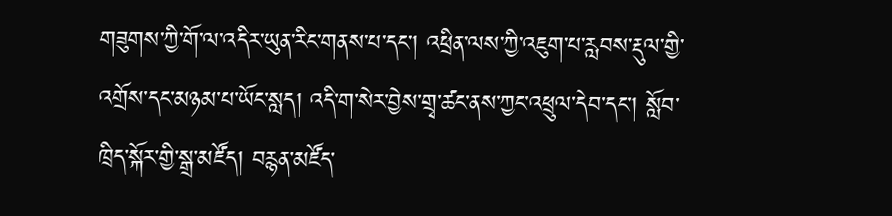གཟུགས་ཀྱི་གོ་ལ་འདིར་ཡུན་རིང་གནས་པ་དང་། འཕྲིན་ལས་ཀྱི་འཇུག་པ་རླབས་རྡུལ་གྱི་འགྲོས་དང་མཉམ་པ་ཡོང་སླད། འདི་ག་སེར་བྱེས་གྲྭ་ཚང་ནས་ཀྱང་འཕྲུལ་དེབ་དང་། སློབ་ཁྲིད་སྐོར་གྱི་སྒྲ་མཛོད། བརྙན་མཛོད་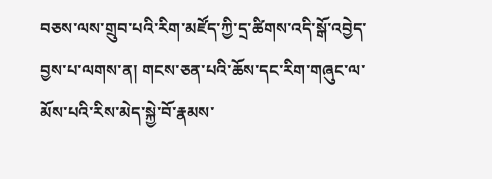བཅས་ལས་གྲུབ་པའི་རིག་མཛོད་ཀྱི་དྲ་ཚིགས་འདི་སྒོ་འབྱེད་བྱས་པ་ལགས་ན། གངས་ཅན་པའི་ཆོས་དང་རིག་གཞུང་ལ་མོས་པའི་རིས་མེད་སྐྱེ་བོ་རྣམས་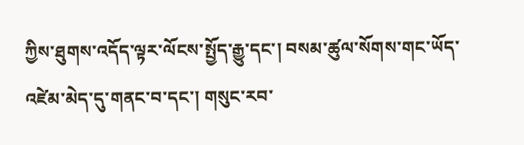ཀྱིས་ཐུགས་འདོད་ལྟར་ལོངས་སྤྱོད་རྒྱུ་དང་། བསམ་ཚུལ་སོགས་གང་ཡོད་འཛེམ་མེད་དུ་གནང་བ་དང་། གསུང་རབ་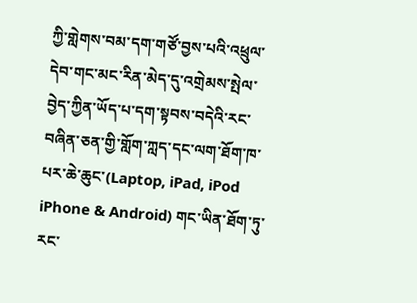ཀྱི་གླེགས་བམ་དག་གཙོ་བྱས་པའི་འཕྲུལ་དེབ་གང་མང་རིན་མེད་དུ་འགྲེམས་སྤེལ་བྱེད་ཀྱིན་ཡོད་པ་དག་སྟབས་བདེའི་རང་བཞིན་ཅན་གྱི་གློག་ཀླད་དང་ལག་ཐོག་ཁ་པར་ཆེ་ཆུང་(Laptop, iPad, iPod iPhone & Android) གང་ཡིན་ཐོག་ཏུ་རང་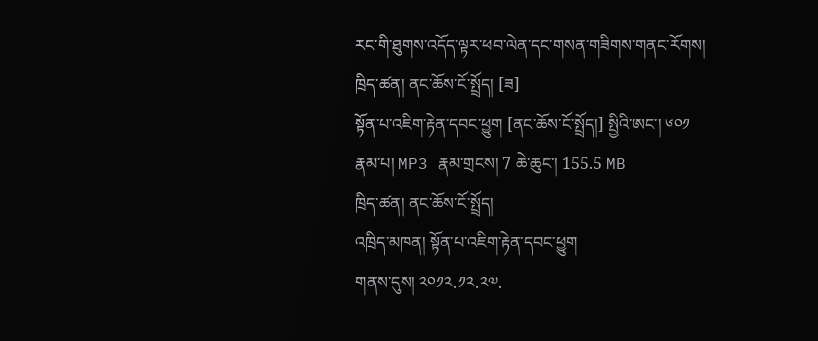རང་གི་ཐུགས་འདོད་ལྟར་ཕབ་ལེན་དང་གསན་གཟིགས་གནང་རོགས།
ཁྲིད་ཚན། ནང་ཆོས་ངོ་སྤྲོད། [ཟ]
སྟོན་པ་འཇིག་རྟེན་དབང་ཕྱུག [ནང་ཆོས་ངོ་སྤྲོད།] སྤྱིའི་ཨང་། ༦༠༡
རྣམ་པ། MP3 རྣམ་གྲངས། 7 ཆེ་ཆུང་། 155.5 MB
ཁྲིད་ཚན། ནང་ཆོས་ངོ་སྤྲོད།
འཁྲིད་མཁན། སྟོན་པ་འཇིག་རྟེན་དབང་ཕྱུག
གནས་དུས། ༢༠༡༢.༡༢.༢༧.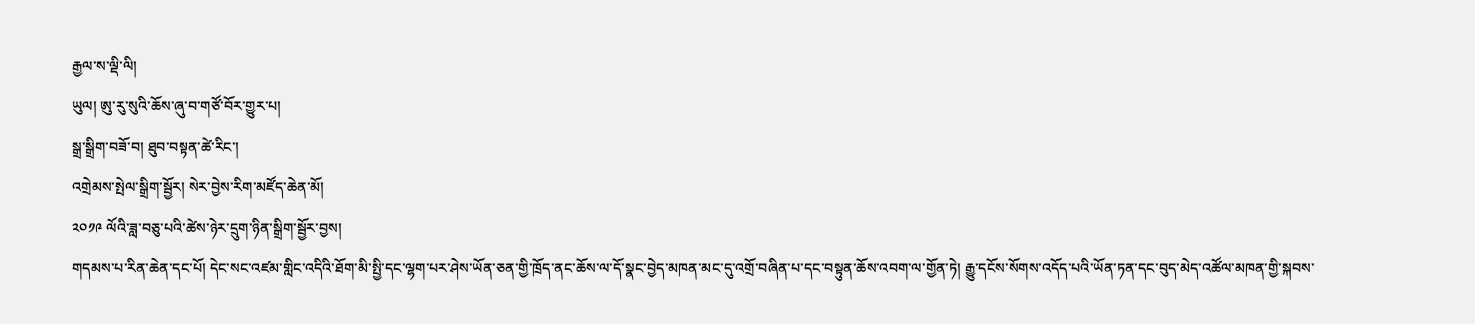རྒྱལ་ས་ལྡི་ལི།
ཡུལ། ཨུ་རུ་སུའི་ཆོས་ཞུ་བ་གཙོ་བོར་གྱུར་པ།
སྒྲ་སྒྲིག་བཟོ་བ། ཐུབ་བསྟན་ཚེ་རིང་།
འགྲེམས་སྤེལ་སྒྲིག་སྦྱོར། སེར་བྱེས་རིག་མཛོད་ཆེན་མོ།
༢༠༡༩ ལོའི་ཟླ་བཅུ་པའི་ཚེས་ཉེར་དྲུག་ཉིན་སྒྲིག་སྦྱོར་བྱས།
གདམས་པ་རིན་ཆེན་དང་པོ། དེང་སང་འཛམ་གླིང་འདིའི་ཐོག་མི་སྤྱི་དང་ལྷག་པར་ཤེས་ཡོན་ཅན་གྱི་ཁྲོད་ནང་ཆོས་ལ་དོ་སྣང་བྱེད་མཁན་མང་དུ་འགྲོ་བཞིན་པ་དང་བསྟུན་ཆོས་འབག་ལ་གྱོན་ཏེ། རྒྱུ་དངོས་སོགས་འདོད་པའི་ཡོན་ཏན་དང་བུད་མེད་འཚོལ་མཁན་གྱི་སྐབས་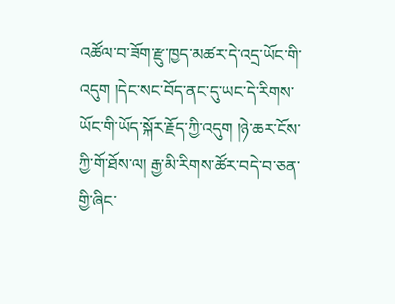འཚོལ་བ་ཟོག་རྫུ་ཁྱད་མཚར་དེ་འདྲ་ཡོང་གི་འདུག །དེང་སང་བོད་ནང་དུ་ཡང་དེ་རིགས་ཡོང་གི་ཡོད་སྐོར་རྗོད་ཀྱི་འདུག །ཉེ་ཆར་ངོས་ཀྱི་གོ་ཐོས་ལ། རྒྱ་མི་རིགས་ཚོར་བདེ་བ་ཅན་གྱི་ཞིང་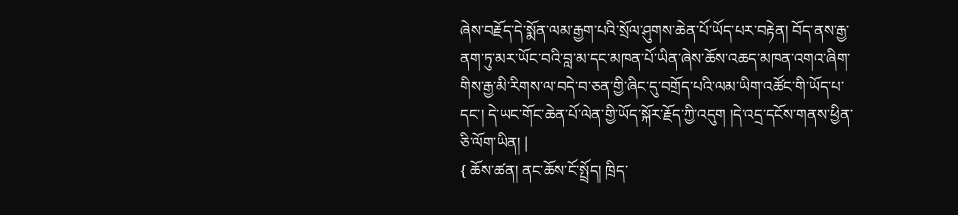ཞེས་བརྗོད་དེ་སྨོན་ལམ་རྒྱག་པའི་སྲོལ་ཤུགས་ཆེན་པོ་ཡོད་པར་བརྟེན། བོད་ནས་རྒྱ་ནག་ཏུ་མར་ཡོང་བའི་བླ་མ་དང་མཁན་པོ་ཡིན་ཞེས་ཆོས་འཆད་མཁན་འགའ་ཞིག་གིས་རྒྱ་མི་རིགས་ལ་བདེ་བ་ཅན་གྱི་ཞིང་དུ་བགྲོད་པའི་ལམ་ཡིག་འཚོང་གི་ཡོད་པ་དང་། དེ་ཡང་གོང་ཆེན་པོ་ལེན་གྱི་ཡོད་སྐོར་རྗོད་ཀྱི་འདུག །དེ་འདྲ་དངོས་གནས་ཕྱིན་ཅི་ལོག་ཡིན། |
{ ཆོས་ཚན། ནང་ཆོས་ངོ་སྤྲོད། ཁྲིད་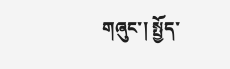གཞུང་། སྤྱོད་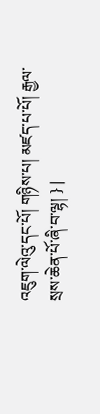འཇུག་ལེའུ་དང་པོ། གཉིས་པ། མཛད་པ་པོ། རྒྱལ་སྲས་ཆེན་པོ་ཞི་བ་ལྷ། } |